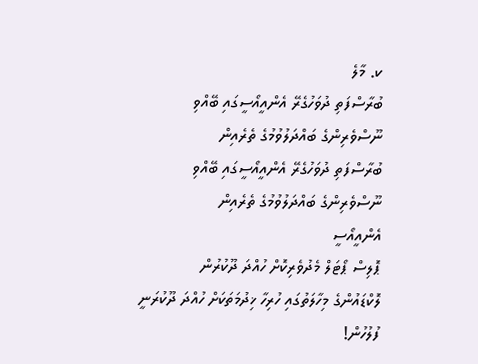ކ. މާލެ
ބުރާސްފަތި ދުވަހުގެރޭ އެންއީއޯސީގައި ބޭއްވި ނޫސްވެރިންގެ ބައްދަލުވުމުގެ ތެރެއިން
ބުރާސްފަތި ދުވަހުގެރޭ އެންއީއޯސީގައި ބޭއްވި ނޫސްވެރިންގެ ބައްދަލުވުމުގެ ތެރެއިން
އެންއީއޯސީ
ޕޮލިސް ޕޯޓަލް މެދުވެރިކޮށް ހުއްދަ ދޫކުރުން
ލޮކްޑައުންގެ މިހާލަތުގައި ހުރިހާ ޚިދުމަތަކަށް ހުއްދަ ދޫކުރަނީ ފުލުހުން!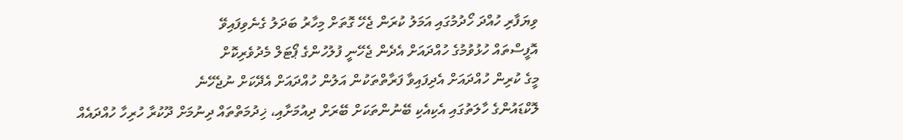ވިޔަފާރި ހުއްދަ ހޯދުމުގައި އަމަލު ކުރަން ޖެހޭ ގޮތަށް މިހާރު ބަދަލު ގެނެވިފައިވޭ
އޮފީސްތައް ހުޅުވުމުގެ ހުއްދައަށް އެދެން ޖެހޭނީ ފުލުހުންގެ ޕޯޓަލް މެދުވެރިކޮށް
މީގެ ކުރިން ހުއްދައަށް އެދިފައިވާ ފަރާތްތަކުން އަލުން ހުއްދައަށް އެދޭކަށް ނުޖެހޭނެ
ލޮކްޑައުންގެ ހާލަތުގައި އެކިއެކި ބޭނުންތަކަށް ބޭރަށް ދިއުމަށާއި، ޚިދުމަތްތައް ދިނުމަށް ދޫކުރާ ހުރިހާ ހުއްދައެއް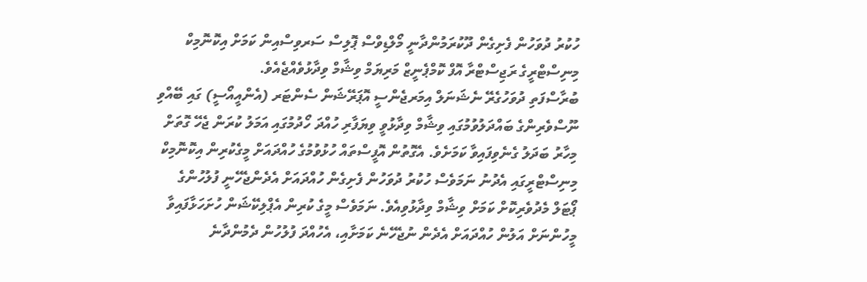ހުކުރު ދުވަހުން ފެށިގެން ދޫކުރަމުންދާނީ މޯލްޑިވްސް ޕޮލިސް ސަރވިސްއިން ކަމަށް އިކޮނޮމިކް މިނިސްޓްރީގެ ރަޖިސްޓްރާ އޮފް ކޮމްޕެނީޒް މަރިޔަމް ވިޝާމް ވިދާޅުވެއްޖެއެވެ.
ބުރާސްފަތި ދުވަހުގެރޭ ނެޝަނަލް އިމަރޖެންސީ އޮޕަރޭޝަން ސެންޓަރ (އެންއީއޯސީ) ގައި ބޭއްވި ނޫސްވެރިންގެ ބައްދަލުވުމުގައި ވިޝާމް ވިދާޅުވީ ވިޔަފާރި ހުއްދަ ހޯދުމުގައި އަމަލު ކުރަން ޖެހޭ ގޮތަށް މިހާރު ބަދަލު ގެނެވިފައިވާ ކަމަށެވެ. އެގޮތުން އޮފީސްތައް ހުޅުވުމުގެ ހުއްދައަށް މީގެކުރިން އިކޮނޮމިކް މިނިސްޓްރީގައި އެދުނު ނަމަވެސް ހުކުރު ދުވަހުން ފެށިގެން ހުއްދައަށް އެދެންޖެހޭނީ ފުލުހުންގެ ޕޯޓަލް މެދުވެރިކޮށް ކަމަށް ވިޝާމް ވިދާޅުވިއެވެ. ނަމަވެސް މީގެ ކުރިން އެޕްލިކޭޝަން ހުށަހަޅާފައިވާ މީހުންނަށް އަލުން ހުއްދައަށް އެދެން ނުޖެހޭނެ ކަމަށާއި، އެހުއްދަ ފުލުހުން ދެމުންދާނެ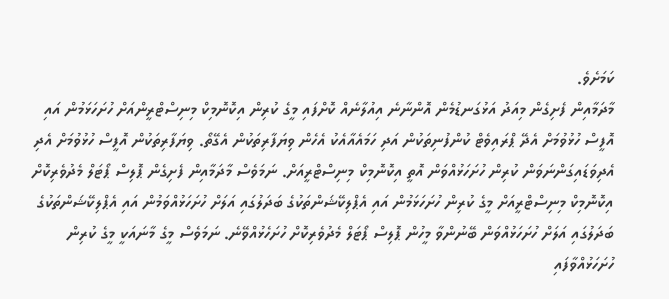ކަމަށެވެ.
މާދަމާއިން ފެށިގެން މިއަދު އަޅުގަނޑުމެން އޮންނާނެ އިއުލާނެއް ކޮށްފައި މީގެ ކުރިން އިކޮނޮމިކް މިނިސްޓްރީންއަށް ހުށަހަޅަމުން އައި އޮފީސް ހުޅުވުމަށް އެދޭ ޕްރައިވެޓް ކުންފުނިތަކުން އަދި ހަމައެއާއެކު އެހެން ވިޔަފާރިތަކުން އެގޭތޯ. ވިޔަފާރިތަކުން އޮފީސް ހުޅުވުމަށް އެދި އެދިވަޑައިގަންނަވަން ކުރިން ހުށަހަޅުއްވަން އޮތީ އިކޮނޮމިކް މިނިސްޓްރީއަށް. ނަމަވެސް މާދަމާއިން ފެށިގެން ޕޮލިސް ޕޯޓަލް މެދުވެރިކޮށް އިކޮނޮމިކް މިނިސްޓްރީއަށް މީގެ ކުރިން ހުށަހަޅަމުން އައި އެޕްލިކޭޝަންތަކުގެ ބަދަލުގައި އަލަށް ހުށަހަޅުއްވަމުން އައި އެޕްލިކޭޝަންތަކުގެ ބަދަލުގައި އަލަށް ހުށަހަޅުއްވަން ބޭނުންވާ މީހުން ޕޮލިސް ޕޯޓަލް މެދުވެރިކޮށް ހުށަހެޅުއްވޭނެ. ނަމަވެސް މީގެ މާނައަކީ މީގެ ކުރިން ހުށަހަޅުއްވާފައި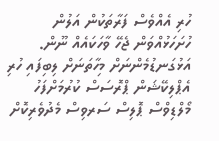ހުރި އެއްވެސް ފަރާތަކުން އަލުން ހުށަހަޅުއްވަން ޖެހޭ ވާހަކައެއް ނޫން. އަޅުގަނޑުމެންނަށް މިހާތަނަށް ލިބިފައި ހުރި އެޕްލިކޭޝަން ޕްރޮސަސް ކުރުމަށްފަހު މޯލްޑިވްސް ޕޮލިސް ސަރވިސް މެދުވެރިކޮށް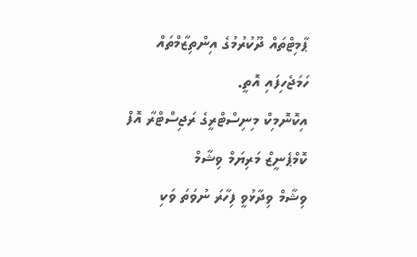ޕާމިޓްތައް ދޫކުރުމުގެ އިންތިޒާމްތައް ހަމަޖެހިފައި އޮތީ.
އިކޮނޮމިކް މިނިސްޓްރީގެ ރަޖިސްޓްރާ އޮފް ކޮމްޕެނީޒް މަރިޔަމް ވިޝާމް
ވިޝާމް ވިދާޅުވީ ފިހާރަ ނުވަތަ ވަކި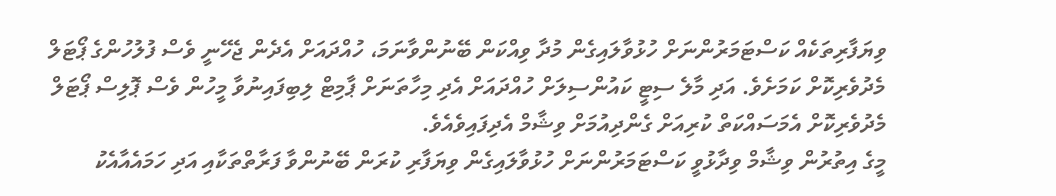ވިޔަފާރިތަކެއް ކަސްޓަމަރުންނަށް ހުޅުވާލައިގެން މުދާ ވިއްކަން ބޭނުންވާނަމަ، ހުއްދައަށް އެދެން ޖެހޭނީ ވެސް ފުލުހުންގެ ޕޯޓަލް މެދުވެރިކޮށް ކަމަށެވެ. އަދި މާލެ ސިޓީ ކައުންސިލަށް ހުއްދައަށް އެދި މިހާތަނަށް ޕާމިޓް ލިބިފައިނުވާ މީހުން ވެސް ޕޮލިސް ޕޯޓަލް މެދުވެރިކޮށް އެމަސައްކަތް ކުރިއަށް ގެންދިއުމަށް ވިޝާމް އެދިފައިވެއެވެ.
މީގެ އިތުރުން ވިޝާމް ވިދާޅުވީ ކަސްޓަމަރުންނަށް ހުޅުވާލައިގެން ވިޔަފާރި ކުރަން ބޭނުންވާ ފަރާތްތަކާއި އަދި ހަމައެއާއެކު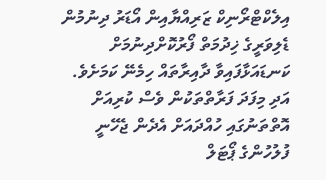އިލެކްޓްރޯނިކް ޒަރިއްޔާއިން އޯޑަރު ދިނުމުން ޑެލިވަރީގެ ޚިދުމަތް ފޯރުކޮށްދިނުމަށް ކަނޑައަޅާފައިވާ ދާއިރާތައް ހިމެނޭ ކަމަށެވެ. އަދި މިފަދަ ފަރާތްތަކުން ވެސް ކުރިއަށް އޮތްތަނުގައި ހުއްދައަށް އެދެން ޖެހޭނީ ފުލުހުންގެ ޕޯޓަލް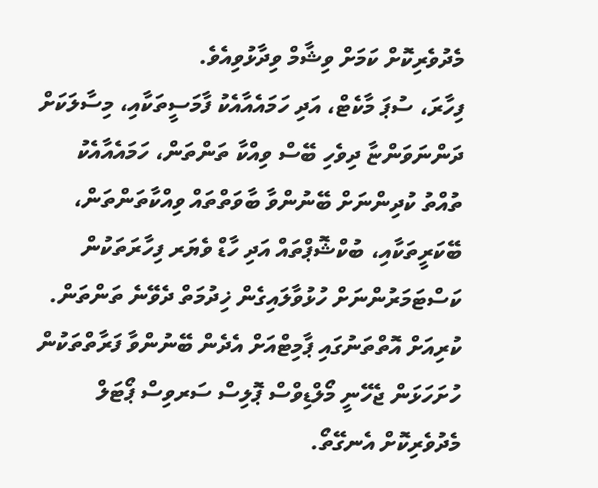މެދުވެރިކޮށް ކަމަށް ވިޝާމް ވިދާޅުވިއެވެ.
ފިހާރަ، ސުޕަ މާކެޓް، އަދި ހަމައެއާއެކު ފާމަސީތަކާއި، މިސާލަކަށް ދަންނަވަންޏާ ދިވެހި ބޭސް ވިއްކާ ތަންތަން، ހަމައެއާއެކު ތުއްތު ކުދިންނަށް ބޭނުންވާ ބާވަތްތައް ވިއްކާތަންތަން، ބޭކަރީތަކާއި، ބުކްޝޮޕްތައް އަދި ހާޑް ވެޔަރ ފިހާރަތަކުން ކަސްޓަމަރުންނަށް ހުޅުވާލައިގެން ޚިދުމަތް ދެވޭނެ ތަންތަން. ކުރިއަށް އޮތްތަނުގައި ޕާމިޓްއަށް އެދެން ބޭނުންވާ ފަރާތްތަކުން ހުށަހަޅަން ޖެހޭނީ މޯލްޑިވްސް ޕޮލިސް ސަރވިސް ޕޯޓަލް މެދުވެރިކޮށް އެނގޭތޯ.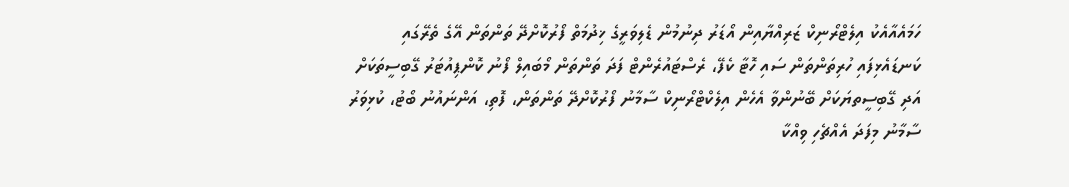ހަމައެއާއެކު އިލެޓްރޯނިކް ޒަރިއްޔާއިން އޯޑަރު ދިނުމުން ޑެލިވަރީގެ ޚިދުމަތް ފޯރުކޮށްދޭ ތަންތަން އޭގެ ތެރޭގައި ކަނޑައެޅިފައި ހުރިތަންތަން ސައި ހޮޓާ ކެފޭ، ރެސްޓައުރެންޓް ފަދަ ތަންތަން މޯބައިލް ފޯނު ކޮންޕިއުޓަރު ގޭބިސީތަކަށް އަދި ގޭބިސީތޔަކަށް ބޭނުންވާ އެހެން އިލެކްޓްރޯނިކް ސާމާނު ފޯރުކޮށްދޭ ތަންތަން، ފޮތި، އަންނައުނު ބޯޓު، ކުޅިވަރު ސާމާނު މިފަދަ އެއްޗެހި ވިއްކާ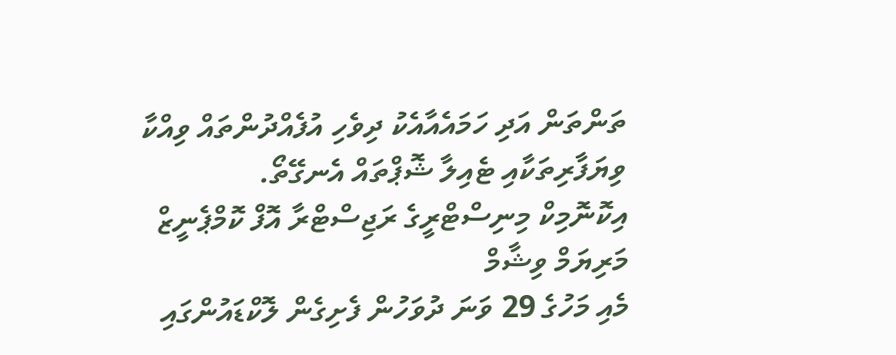ތަންތަން އަދި ހަމައެއާއެކު ދިވެހި އުފެއްދުންތައް ވިއްކާ ވިޔަފާރިތަކާއި ޓެއިލާ ޝޮޕްތައް އެނގޭތޯ.
އިކޮނޮމިކް މިނިސްޓްރީގެ ރަޖިސްޓްރާ އޮފް ކޮމްޕެނީޒް މަރިޔަމް ވިޝާމް
މެއި މަހުގެ 29 ވަނަ ދުވަހުން ފެށިގެން ލޮކްޑައުންގައި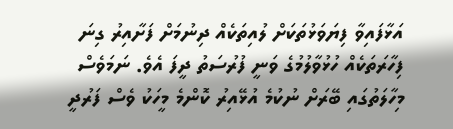އަޅާފައިވާ ފިޔަވަޅުތަކަށް ލުއިތަކެއް ދިނުމަށް ފަށާއިރު ގިނަ ފިހާރަތަކެއް ހުޅުވާލުމުގެ ވަނީ ފުރުސަތު ދީފަ އެވެ. ނަމަވެސް މިހާލަތުގައި ބޭރަށް ނުކުމެ އުޅޭއިރު ކޮންމެ މީހަކު ވެސް ފަރުދީ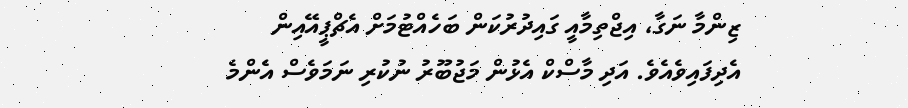ޒިންމާ ނަގާ، އިޖްތިމާއީ ގައިދުރުކަން ބަހެއްޓުމަށް އެޗްޕީއޭއިން އެދިފައިވެއެވެ. އަދި މާސްކް އެޅުން މަޖުބޫރު ނުކުރި ނަމަވެސް އެންމެ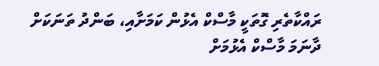ރައްކާތެރި ގޮތަކީ މާސްކް އެޅުން ކަމަށާއި، ބަންދު ތަނަކަށް ދާނަމަ މާސްކް އެޅުމަށް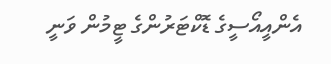އެންއީއޯސީގެ ޑޮކްޓަރުންގެ ޓީމުން ވަނީ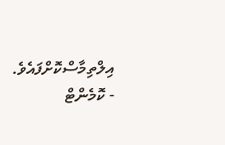އިލްތިމާސްކޮށްފައެވެ.
- ކޮމެންޓް